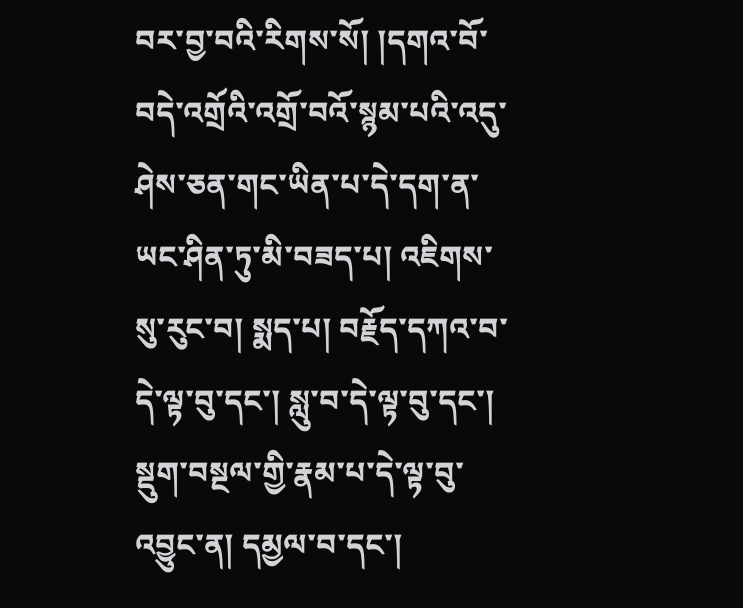བར་བྱ་བའི་རིགས་སོ། །དགའ་བོ་བདེ་འགྲོའི་འགྲོ་བའོ་སྙམ་པའི་འདུ་ཤེས་ཅན་གང་ཡིན་པ་དེ་དག་ན་ཡང་ཤིན་ཏུ་མི་བཟད་པ། འཇིགས་སུ་རུང་བ། སྨད་པ། བརྗོད་དཀའ་བ་དེ་ལྟ་བུ་དང་། སླུ་བ་དེ་ལྟ་བུ་དང་། སྡུག་བསྔལ་གྱི་རྣམ་པ་དེ་ལྟ་བུ་འབྱུང་ན། དམྱལ་བ་དང་།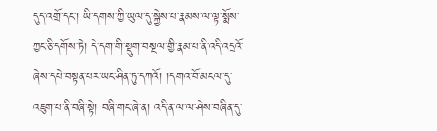དུད་འགྲོ་དང་། ཡི་དགས་ཀྱི་ཡུལ་དུ་སྐྱེས་པ་རྣམས་ལ་ལྟ་སྨོས་ཀྱང་ཅི་དགོས་ཏེ། དེ་དག་གི་སྡུག་བསྔལ་གྱི་རྣམ་པ་ནི་འདི་འདྲའོ་ཞེས་དཔེ་བསྟན་པར་ཡང་ཤིན་ཏུ་དཀའོ། །དགའ་བོ་མངལ་དུ་འཇུག་པ་ནི་བཞི་སྟེ། བཞི་གང་ཞེ་ན། འདི་ན་ལ་ལ་ཤེས་བཞིན་དུ་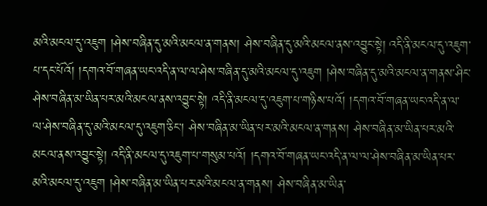མའི་མངལ་དུ་འཇུག །ཤེས་བཞིན་དུ་མའི་མངལ་ན་གནས། ཤེས་བཞིན་དུ་མའི་མངལ་ནས་འབྱུང་སྟེ། འདི་ནི་མངལ་དུ་འཇུག་པ་དང་པོའོ། །དགའ་བོ་གཞན་ཡང་འདི་ན་ལ་ལ་ཤེས་བཞིན་དུ་མའི་མངལ་དུ་འཇུག །ཤེས་བཞིན་དུ་མའི་མངལ་ན་གནས་ཤིང་ཤེས་བཞིན་མ་ཡིན་པར་མའི་མངལ་ནས་འབྱུང་སྟེ། འདི་ནི་མངལ་དུ་འཇུག་པ་གཉིས་པའོ། །དགའ་བོ་གཞན་ཡང་འདི་ན་ལ་ལ་ཤེས་བཞིན་དུ་མའི་མངལ་དུ་འཇུག་ཅིང་། ཤེས་བཞིན་མ་ཡིན་པར་མའི་མངལ་ན་གནས། ཤེས་བཞིན་མ་ཡིན་པར་མའི་མངལ་ནས་འབྱུང་སྟེ། འདི་ནི་མངལ་དུ་འཇུག་པ་གསུམ་པའོ། །དགའ་བོ་གཞན་ཡང་འདི་ན་ལ་ལ་ཤེས་བཞིན་མ་ཡིན་པར་མའི་མངལ་དུ་འཇུག །ཤེས་བཞིན་མ་ཡིན་པར་མའི་མངལ་ན་གནས། ཤེས་བཞིན་མ་ཡིན་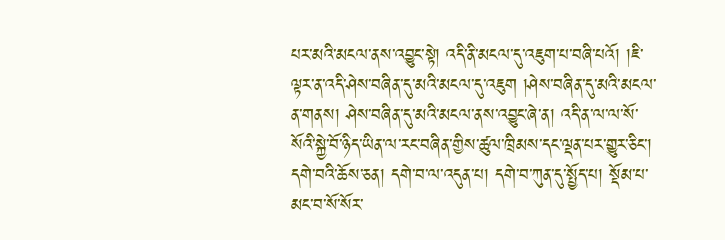པར་མའི་མངལ་ནས་འབྱུང་སྟེ། འདི་ནི་མངལ་དུ་འཇུག་པ་བཞི་པའོ། །ཇི་ལྟར་ན་འདི་ཤེས་བཞིན་དུ་མའི་མངལ་དུ་འཇུག །ཤེས་བཞིན་དུ་མའི་མངལ་ན་གནས། ཤེས་བཞིན་དུ་མའི་མངལ་ནས་འབྱུང་ཞེ་ན། འདི་ན་ལ་ལ་སོ་སོའི་སྐྱེ་བོ་ཉིད་ཡིན་ལ་རང་བཞིན་གྱིས་ཚུལ་ཁྲིམས་དང་ལྡན་པར་གྱུར་ཅིང་། དགེ་བའི་ཆོས་ཅན། དགེ་བ་ལ་འདུན་པ། དགེ་བ་ཀུན་དུ་སྤྱོད་པ། སྡོམ་པ་མང་བ་སོ་སོར་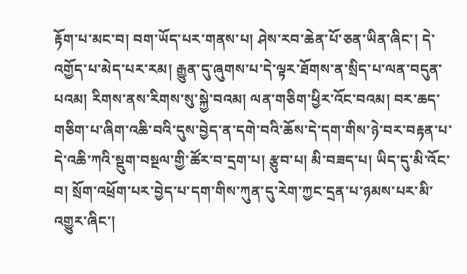རྟོག་པ་མང་བ། བག་ཡོད་པར་གནས་པ། ཤེས་རབ་ཆེན་པོ་ཅན་ཡིན་ཞིང་། དེ་འགྱོད་པ་མེད་པར་རམ། རྒྱུན་དུ་ཞུགས་པ་དེ་ལྟར་ཐོགས་ན་སྲིད་པ་ལན་བདུན་པའམ། རིགས་ནས་རིགས་སུ་སྐྱེ་བའམ། ལན་གཅིག་ཕྱིར་འོང་བའམ། བར་ཆད་གཅིག་པ་ཞིག་འཆི་བའི་དུས་བྱེད་ན་དགེ་བའི་ཆོས་དེ་དག་གིས་ཉེ་བར་བརྟན་པ་དེ་འཆི་ཀའི་སྡུག་བསྔལ་གྱི་ཚོར་བ་དྲག་པ། རྩུབ་པ། མི་བཟད་པ། ཡིད་དུ་མི་འོང་བ། སྲོག་འཕྲོག་པར་བྱེད་པ་དག་གིས་ཀུན་དུ་རེག་ཀྱང་དྲན་པ་ཉམས་པར་མི་འགྱུར་ཞིང་།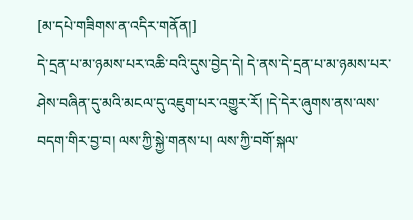[མ་དཔེ་གཟིགས་ན་འདིར་གནོན།]
དེ་དྲན་པ་མ་ཉམས་པར་འཆི་བའི་དུས་བྱེད་དེ། དེ་ནས་དེ་དྲན་པ་མ་ཉམས་པར་ཤེས་བཞིན་དུ་མའི་མངལ་དུ་འཇུག་པར་འགྱུར་རོ། །དེ་དེར་ཞུགས་ནས་ལས་བདག་གིར་བྱ་བ། ལས་ཀྱི་སྐྱེ་གནས་པ། ལས་ཀྱི་བགོ་སྐལ་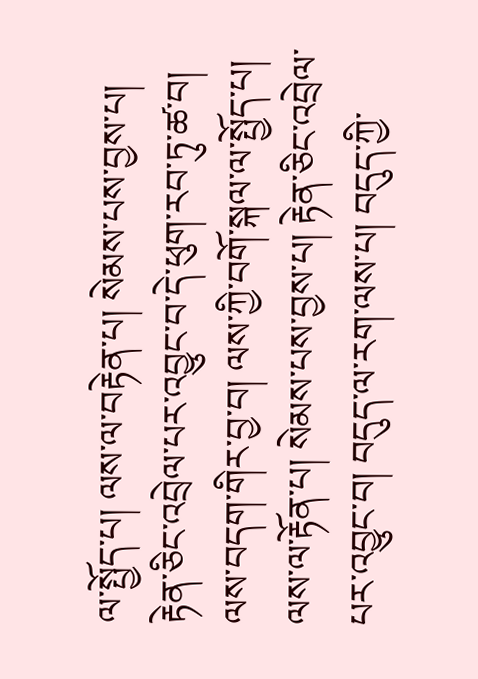ལ་སྤྱོད་པ། ལས་ལ་བརྟེན་པ། སེམས་པས་བྱས་པ། རྟེན་ཅིང་འབྲེལ་པར་འབྱུང་བ་དེ་ཕུག་རབ་ཏུ་ཚ་བ། ལས་བདག་གིར་བྱ་བ། ལས་ཀྱི་བགོ་སྐལ་ལ་སྤྱོད་པ། ལས་ལ་རྟོན་པ། སེམས་པས་བྱས་པ། རྟེན་ཅིང་འབྲེལ་པར་འབྱུང་བ། བདུད་ལ་རག་ལས་པ། བདུད་ཀྱི་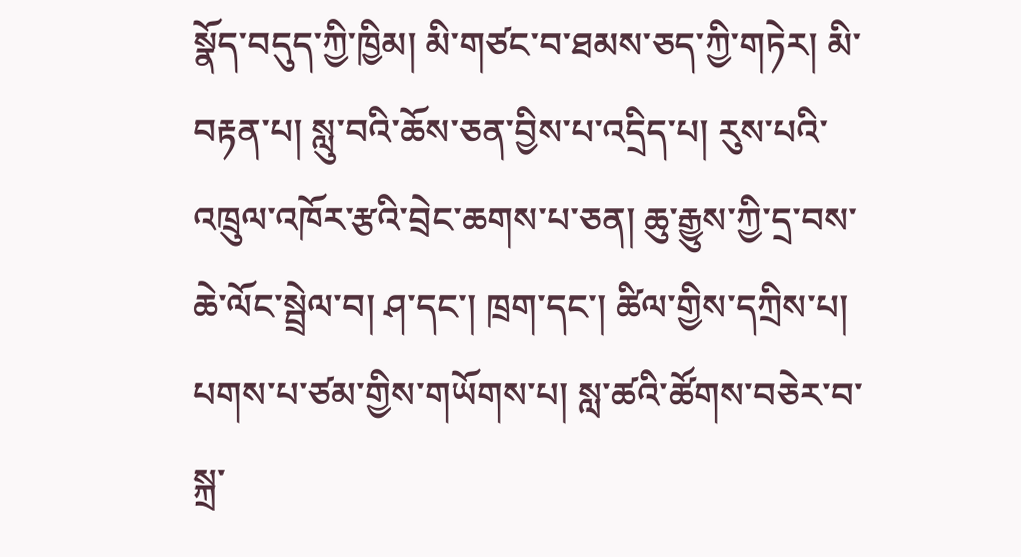སྣོད་བདུད་ཀྱི་ཁྱིམ། མི་གཙང་བ་ཐམས་ཅད་ཀྱི་གཏེར། མི་བརྟན་པ། སླུ་བའི་ཆོས་ཅན་བྱིས་པ་འདྲིད་པ། རུས་པའི་འཁྲུལ་འཁོར་རྩའི་བྲེང་ཆགས་པ་ཅན། ཆུ་རྒྱུས་ཀྱི་དྲ་བས་ཆེ་ལོང་སྦྲེལ་བ། ཤ་དང་། ཁྲག་དང་། ཚིལ་གྱིས་དཀྲིས་པ། པགས་པ་ཙམ་གྱིས་གཡོགས་པ། སླ་ཚའི་ཚོགས་བཅེར་བ་སྐྲ་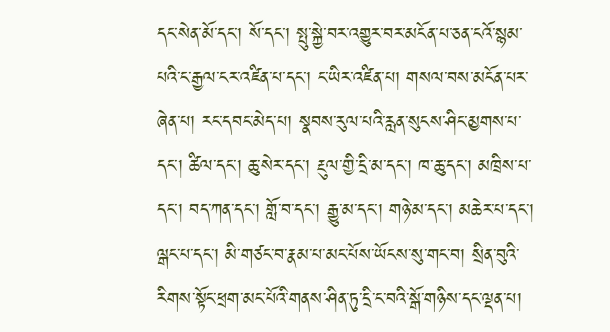དང་སེན་མོ་དང་། སོ་དང་། སྤུ་སྐྱེ་བར་འགྱུར་བར་མངོན་པ་ཅན་ངའོ་སྙམ་པའི་ང་རྒྱལ་ངར་འཛིན་པ་དང་། ང་ཡིར་འཛིན་པ། གསལ་བས་མངོན་པར་ཞེན་པ། རང་དབང་མེད་པ། སྣབས་རུལ་པའི་རླན་སུངས་ཤིང་མྱགས་པ་དང་། ཚིལ་དང་། ཆུ་སེར་དང་། རྔུལ་གྱི་དྲི་མ་དང་། ཁ་ཆུ་དང་། མཁྲིས་པ་དང་། བད་ཀན་དང་། གློ་བ་དང་། རྒྱུ་མ་དང་། གཉེ་མ་དང་། མཆེར་པ་དང་། ལྒང་པ་དང་། མི་གཙང་བ་རྣམ་པ་མང་པོས་ཡོངས་སུ་གང་བ། སྲིན་བུའི་རིགས་སྟོང་ཕྲག་མང་པོའི་གནས་ཤིན་ཏུ་དྲི་ང་བའི་སྒོ་གཉིས་དང་ལྡན་པ།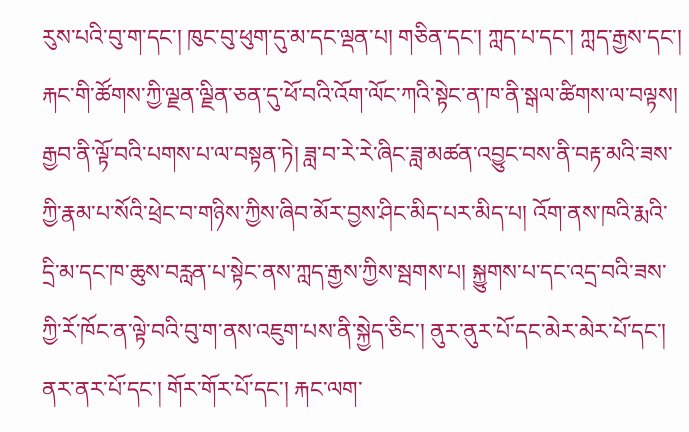རུས་པའི་བུ་ག་དང་། ཁུང་བུ་ཕུག་དུ་མ་དང་ལྡན་པ། གཅིན་དང་། ཀླད་པ་དང་། ཀླད་རྒྱས་དང་། རྐང་གི་ཚོགས་ཀྱི་ལྗན་ལྗིན་ཅན་དུ་ཕོ་བའི་འོག་ལོང་ཀའི་སྟེང་ན་ཁ་ནི་སྒལ་ཚིགས་ལ་བལྟས། རྒྱབ་ནི་ལྟོ་བའི་པགས་པ་ལ་བསྟན་ཏེ། ཟླ་བ་རེ་རེ་ཞིང་ཟླ་མཚན་འབྱུང་བས་ནི་བརྟ་མའི་ཟས་ཀྱི་རྣམ་པ་སོའི་ཕྲེང་བ་གཉིས་ཀྱིས་ཞིབ་མོར་བྱས་ཤིང་མིད་པར་མིད་པ། འོག་ནས་ཁའི་རྨའི་དྲི་མ་དང་ཁ་ཆུས་བརླན་པ་སྟེང་ནས་ཀླད་རྒྱས་ཀྱིས་སྦགས་པ། སྐྱུགས་པ་དང་འདྲ་བའི་ཟས་ཀྱི་རོ་ཁོང་ན་ལྟེ་བའི་བུ་ག་ནས་འཇུག་པས་ནི་སྐྱེད་ཅིང་། ནུར་ནུར་པོ་དང་མེར་མེར་པོ་དང་། ནར་ནར་པོ་དང་། གོར་གོར་པོ་དང་། རྐང་ལག་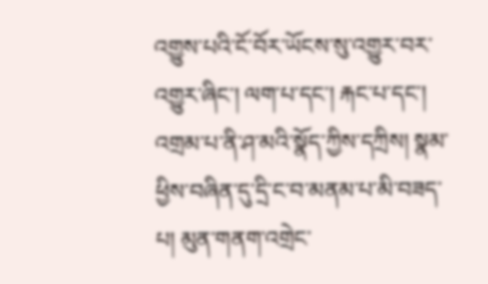འགྱུས་པའི་ངོ་བོར་ཡོངས་སུ་འགྱུར་བར་འགྱུར་ཞིང་། ལག་པ་དང་། རྐང་པ་དང་། འགྲམ་པ་ནི་ཤ་མའི་སྣོད་ཀྱིས་དཀྲིས། སྣམ་ཕྱིས་བཞིན་དུ་དྲི་ང་བ་མནམ་པ་མི་བཟད་པ། མུན་གནག་འགྲེང་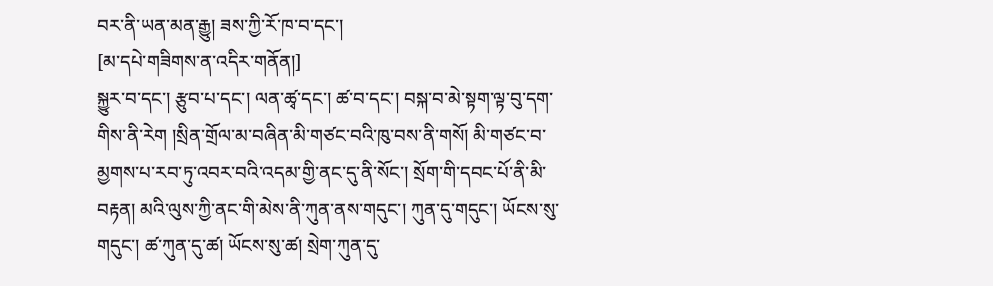བར་ནི་ཡན་མན་རྒྱུ། ཟས་ཀྱི་རོ་ཁ་བ་དང་།
[མ་དཔེ་གཟིགས་ན་འདིར་གནོན།]
སྐྱུར་བ་དང་། རྩུབ་པ་དང་། ལན་ཚྭ་དང་། ཚ་བ་དང་། བསྐ་བ་མེ་སྟག་ལྟ་བུ་དག་གིས་ནི་རེག །སྲིན་གྲོལ་མ་བཞིན་མི་གཙང་བའི་ཁུ་བས་ནི་གསོ། མི་གཙང་བ་མྱགས་པ་རབ་ཏུ་འབར་བའི་འདམ་གྱི་ནང་དུ་ནི་སོང་། སྲོག་གི་དབང་པོ་ནི་མི་བརྟན། མའི་ལུས་ཀྱི་ནང་གི་མེས་ནི་ཀུན་ནས་གདུང་། ཀུན་དུ་གདུང་། ཡོངས་སུ་གདུང་། ཚ་ཀུན་དུ་ཚ། ཡོངས་སུ་ཚ། སྲེག་ཀུན་དུ་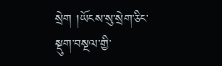སྲེག །ཡོངས་སུ་སྲེག་ཅིང་སྡུག་བསྔལ་གྱི་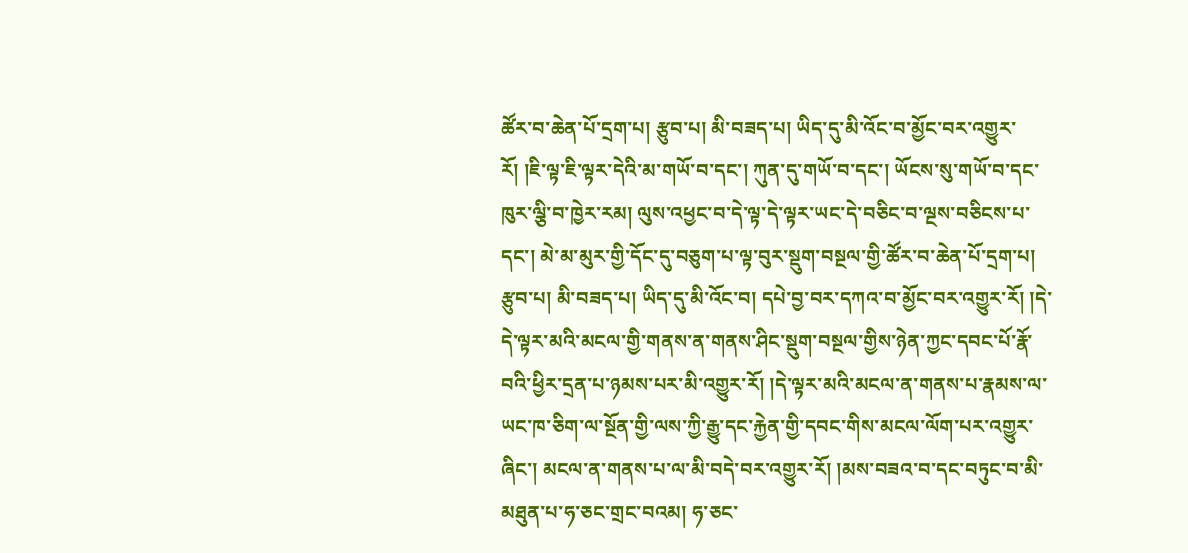ཚོར་བ་ཆེན་པོ་དྲག་པ། རྩུབ་པ། མི་བཟད་པ། ཡིད་དུ་མི་འོང་བ་མྱོང་བར་འགྱུར་རོ། །ཇི་ལྟ་ཇི་ལྟར་དེའི་མ་གཡོ་བ་དང་། ཀུན་དུ་གཡོ་བ་དང་། ཡོངས་སུ་གཡོ་བ་དང་ཁུར་ལྕི་བ་ཁྱེར་རམ། ལུས་འཕྱང་བ་དེ་ལྟ་དེ་ལྟར་ཡང་དེ་བཅིང་བ་ལྔས་བཅིངས་པ་དང་། མེ་མ་མུར་གྱི་དོང་དུ་བཅུག་པ་ལྟ་བུར་སྡུག་བསྔལ་གྱི་ཚོར་བ་ཆེན་པོ་དྲག་པ། རྩུབ་པ། མི་བཟད་པ། ཡིད་དུ་མི་འོང་བ། དཔེ་བྱ་བར་དཀའ་བ་མྱོང་བར་འགྱུར་རོ། །དེ་དེ་ལྟར་མའི་མངལ་གྱི་གནས་ན་གནས་ཤིང་སྡུག་བསྔལ་གྱིས་ཉེན་ཀྱང་དབང་པོ་རྣོ་བའི་ཕྱིར་དྲན་པ་ཉམས་པར་མི་འགྱུར་རོ། །དེ་ལྟར་མའི་མངལ་ན་གནས་པ་རྣམས་ལ་ཡང་ཁ་ཅིག་ལ་སྔོན་གྱི་ལས་ཀྱི་རྒྱུ་དང་རྐྱེན་གྱི་དབང་གིས་མངལ་ལོག་པར་འགྱུར་ཞིང་། མངལ་ན་གནས་པ་ལ་མི་བདེ་བར་འགྱུར་རོ། །མས་བཟའ་བ་དང་བཏུང་བ་མི་མཐུན་པ་ཧ་ཅང་གྲང་བའམ། ཧ་ཅང་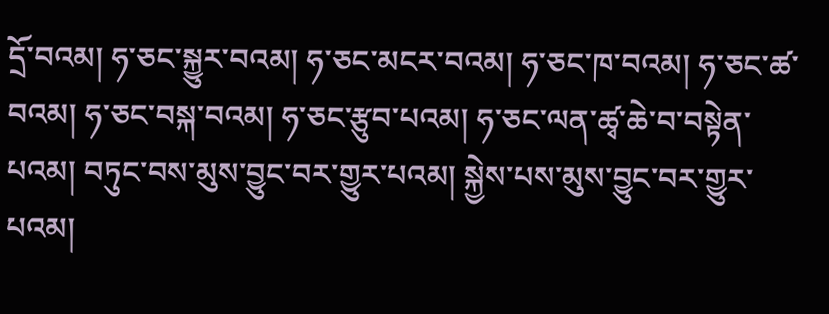དྲོ་བའམ། ཧ་ཅང་སྐྱུར་བའམ། ཧ་ཅང་མངར་བའམ། ཧ་ཅང་ཁ་བའམ། ཧ་ཅང་ཚ་བའམ། ཧ་ཅང་བསྐ་བའམ། ཧ་ཅང་རྩུབ་པའམ། ཧ་ཅང་ལན་ཚྭ་ཆེ་བ་བསྟེན་པའམ། བཏུང་བས་མུས་བྱུང་བར་གྱུར་པའམ། སྐྱེས་པས་མུས་བྱུང་བར་གྱུར་པའམ།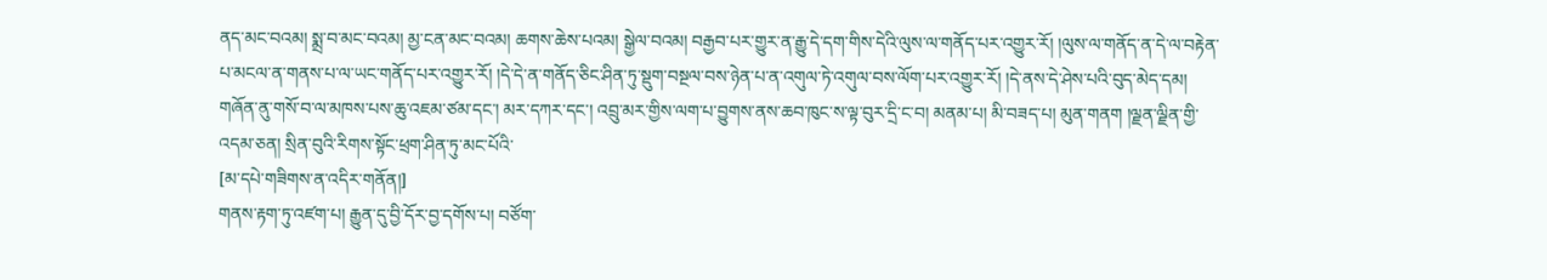ནད་མང་བའམ། སྨྲ་བ་མང་བའམ། མྱ་ངན་མང་བའམ། ཆགས་ཆེས་པའམ། སྒྱེལ་བའམ། བརྒྱབ་པར་གྱུར་ན་རྒྱུ་དེ་དག་གིས་དེའི་ལུས་ལ་གནོད་པར་འགྱུར་རོ། །ལུས་ལ་གནོད་ན་དེ་ལ་བརྟེན་པ་མངལ་ན་གནས་པ་ལ་ཡང་གནོད་པར་འགྱུར་རོ། །དེ་དེ་ན་གནོད་ཅིང་ཤིན་ཏུ་སྡུག་བསྔལ་བས་ཉེན་པ་ན་འགུལ་ཏེ་འགུལ་བས་ལོག་པར་འགྱུར་རོ། །དེ་ནས་དེ་ཤེས་པའི་བུད་མེད་དམ། གཞོན་ནུ་གསོ་བ་ལ་མཁས་པས་ཆུ་འཇམ་ཙམ་དང་། མར་དཀར་དང་། འབྲུ་མར་གྱིས་ལག་པ་བྱུགས་ནས་ཆབ་ཁུང་ས་ལྟ་བུར་དྲི་ང་བ། མནམ་པ། མི་བཟད་པ། མུན་གནག །ལྗན་ལྗིན་གྱི་འདམ་ཅན། སྲིན་བུའི་རིགས་སྟོང་ཕྲག་ཤིན་ཏུ་མང་པོའི་
[མ་དཔེ་གཟིགས་ན་འདིར་གནོན།]
གནས་རྟག་ཏུ་འཛག་པ། རྒྱུན་དུ་བྱི་དོར་བྱ་དགོས་པ། བཙོག་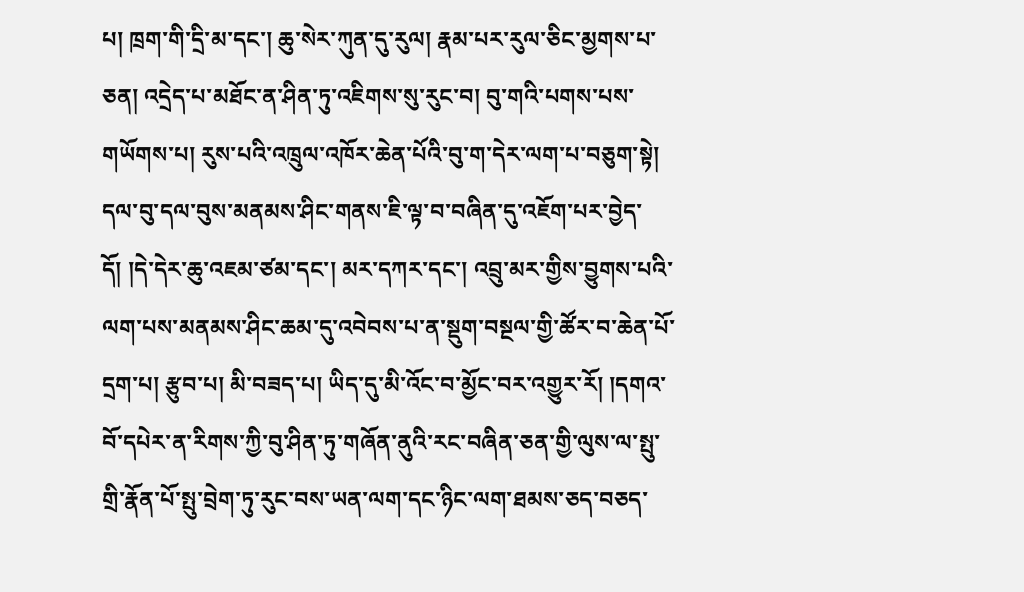པ། ཁྲག་གི་དྲི་མ་དང་། ཆུ་སེར་ཀུན་དུ་རུལ། རྣམ་པར་རུལ་ཅིང་མྱགས་པ་ཅན། འདྲེད་པ་མཐོང་ན་ཤིན་ཏུ་འཇིགས་སུ་རུང་བ། བུ་གའི་པགས་པས་གཡོགས་པ། རུས་པའི་འཁྲུལ་འཁོར་ཆེན་པོའི་བུ་ག་དེར་ལག་པ་བཅུག་སྟེ། དལ་བུ་དལ་བུས་མནམས་ཤིང་གནས་ཇི་ལྟ་བ་བཞིན་དུ་འཇོག་པར་བྱེད་དོ། །དེ་དེར་ཆུ་འཇམ་ཙམ་དང་། མར་དཀར་དང་། འབྲུ་མར་གྱིས་བྱུགས་པའི་ལག་པས་མནམས་ཤིང་ཆམ་དུ་འབེབས་པ་ན་སྡུག་བསྔལ་གྱི་ཚོར་བ་ཆེན་པོ་དྲག་པ། རྩུབ་པ། མི་བཟད་པ། ཡིད་དུ་མི་འོང་བ་མྱོང་བར་འགྱུར་རོ། །དགའ་བོ་དཔེར་ན་རིགས་ཀྱི་བུ་ཤིན་ཏུ་གཞོན་ནུའི་རང་བཞིན་ཅན་གྱི་ལུས་ལ་སྤུ་གྲི་རྣོན་པོ་སྤུ་བྲེག་ཏུ་རུང་བས་ཡན་ལག་དང་ཉིང་ལག་ཐམས་ཅད་བཅད་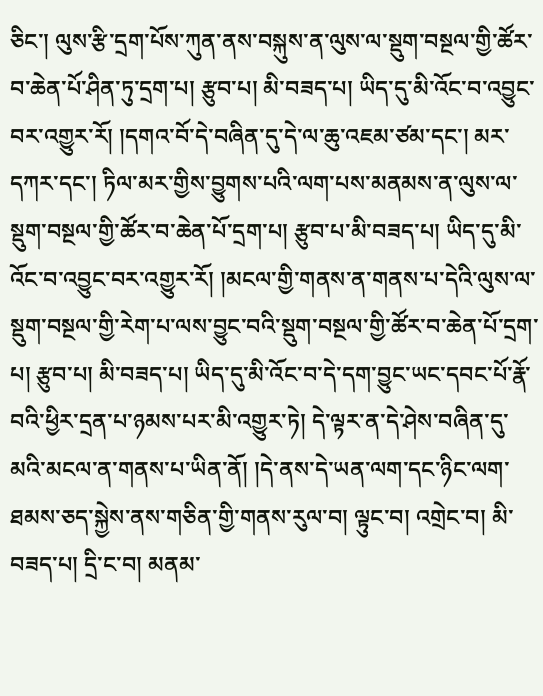ཅིང་། ལུས་རྩི་དྲག་པོས་ཀུན་ནས་བསྐུས་ན་ལུས་ལ་སྡུག་བསྔལ་གྱི་ཚོར་བ་ཆེན་པོ་ཤིན་ཏུ་དྲག་པ། རྩུབ་པ། མི་བཟད་པ། ཡིད་དུ་མི་འོང་བ་འབྱུང་བར་འགྱུར་རོ། །དགའ་བོ་དེ་བཞིན་དུ་དེ་ལ་ཆུ་འཇམ་ཙམ་དང་། མར་དཀར་དང་། ཏིལ་མར་གྱིས་བྱུགས་པའི་ལག་པས་མནམས་ན་ལུས་ལ་སྡུག་བསྔལ་གྱི་ཚོར་བ་ཆེན་པོ་དྲག་པ། རྩུབ་པ་མི་བཟད་པ། ཡིད་དུ་མི་འོང་བ་འབྱུང་བར་འགྱུར་རོ། །མངལ་གྱི་གནས་ན་གནས་པ་དེའི་ལུས་ལ་སྡུག་བསྔལ་གྱི་རེག་པ་ལས་བྱུང་བའི་སྡུག་བསྔལ་གྱི་ཚོར་བ་ཆེན་པོ་དྲག་པ། རྩུབ་པ། མི་བཟད་པ། ཡིད་དུ་མི་འོང་བ་དེ་དག་བྱུང་ཡང་དབང་པོ་རྣོ་བའི་ཕྱིར་དྲན་པ་ཉམས་པར་མི་འགྱུར་ཏེ། དེ་ལྟར་ན་དེ་ཤེས་བཞིན་དུ་མའི་མངལ་ན་གནས་པ་ཡིན་ནོ། །དེ་ནས་དེ་ཡན་ལག་དང་ཉིང་ལག་ཐམས་ཅད་སྐྱེས་ནས་གཅིན་གྱི་གནས་རུལ་བ། ལྟུང་བ། འགྲེང་བ། མི་བཟད་པ། དྲི་ང་བ། མནམ་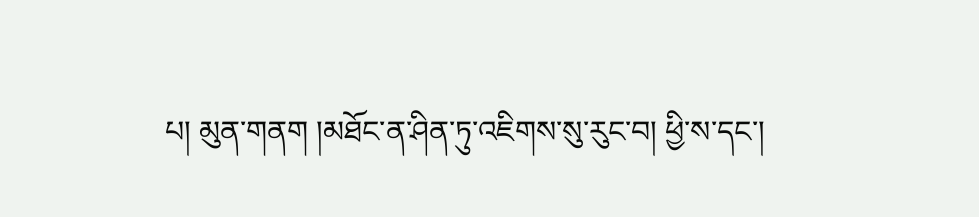པ། མུན་གནག །མཐོང་ན་ཤིན་ཏུ་འཇིགས་སུ་རུང་བ། ཕྱི་ས་དང་།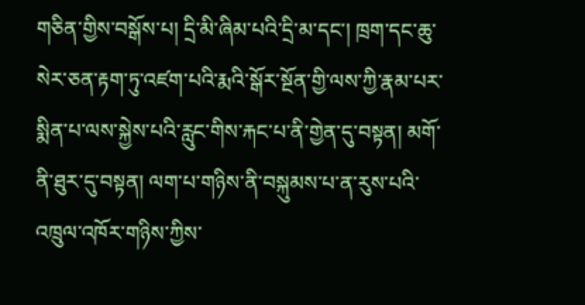གཅིན་གྱིས་བསྒོས་པ། དྲི་མི་ཞིམ་པའི་དྲི་མ་དང་། ཁྲག་དང་ཆུ་སེར་ཅན་རྟག་ཏུ་འཛག་པའི་རྨའི་སྒོར་སྔོན་གྱི་ལས་ཀྱི་རྣམ་པར་སྨིན་པ་ལས་སྐྱེས་པའི་རླུང་གིས་རྐང་པ་ནི་གྱེན་དུ་བསྟན། མགོ་ནི་ཐུར་དུ་བསྟན། ལག་པ་གཉིས་ནི་བསྐུམས་པ་ན་རུས་པའི་འཁྲུལ་འཁོར་གཉིས་ཀྱིས་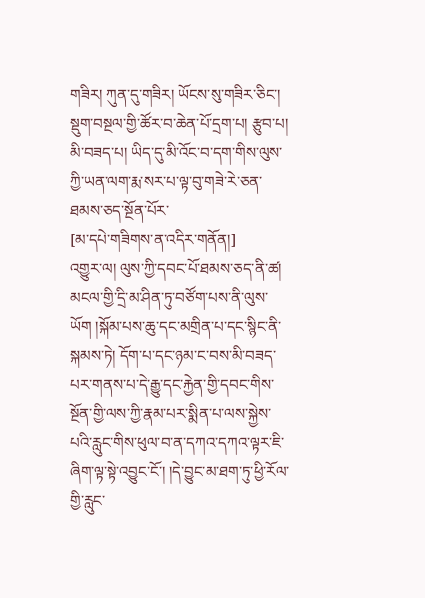གཟིར། ཀུན་དུ་གཟིར། ཡོངས་སུ་གཟིར་ཅིང་། སྡུག་བསྔལ་གྱི་ཚོར་བ་ཆེན་པོ་དྲག་པ། རྩུབ་པ། མི་བཟད་པ། ཡིད་དུ་མི་འོང་བ་དག་གིས་ལུས་ཀྱི་ཡན་ལག་རྨ་སར་པ་ལྟ་བུ་གཟེ་རེ་ཅན་ཐམས་ཅད་སྔོན་པོར་
[མ་དཔེ་གཟིགས་ན་འདིར་གནོན།]
འགྱུར་ལ། ལུས་ཀྱི་དབང་པོ་ཐམས་ཅད་ནི་ཚ། མངལ་གྱི་དྲི་མ་ཤིན་ཏུ་བཙོག་པས་ནི་ལུས་ཡོག །སྐོམ་པས་ཆུ་དང་མགྲིན་པ་དང་སྙིང་ནི་སྐམས་ཏེ། དོག་པ་དང་ཉམ་ང་བས་མི་བཟད་པར་གནས་པ་དེ་རྒྱུ་དང་རྐྱེན་གྱི་དབང་གིས་སྔོན་གྱི་ལས་ཀྱི་རྣམ་པར་སྨིན་པ་ལས་སྐྱེས་པའི་རླུང་གིས་ཕུལ་བ་ན་དཀའ་དཀའ་ལྟར་ཇི་ཞིག་ལྟ་སྟེ་འབྱུང་ངོ་། །དེ་བྱུང་མ་ཐག་ཏུ་ཕྱི་རོལ་གྱི་རླུང་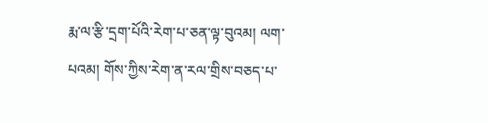རྨ་ལ་རྩི་དྲག་པོའི་རེག་པ་ཅན་ལྟ་བུའམ། ལག་པའམ། གོས་ཀྱིས་རེག་ན་རལ་གྲིས་བཅད་པ་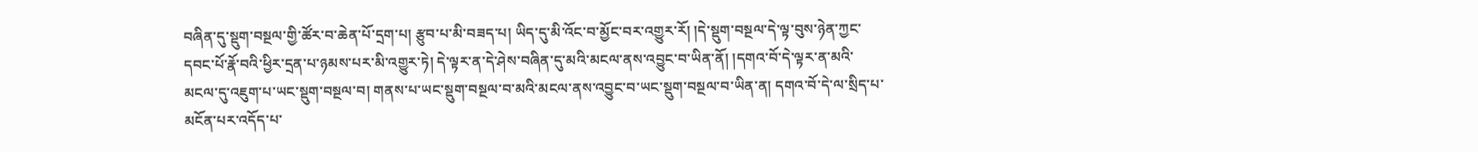བཞིན་དུ་སྡུག་བསྔལ་གྱི་ཚོར་བ་ཆེན་པོ་དྲག་པ། རྩུབ་པ་མི་བཟད་པ། ཡིད་དུ་མི་འོང་བ་མྱོང་བར་འགྱུར་རོ། །དེ་སྡུག་བསྔལ་དེ་ལྟ་བུས་ཉེན་ཀྱང་དབང་པོ་རྣོ་བའི་ཕྱིར་དྲན་པ་ཉམས་པར་མི་འགྱུར་ཏེ། དེ་ལྟར་ན་དེ་ཤེས་བཞིན་དུ་མའི་མངལ་ནས་འབྱུང་བ་ཡིན་ནོ། །དགའ་བོ་དེ་ལྟར་ན་མའི་མངལ་དུ་འཇུག་པ་ཡང་སྡུག་བསྔལ་བ། གནས་པ་ཡང་སྡུག་བསྔལ་བ་མའི་མངལ་ནས་འབྱུང་བ་ཡང་སྡུག་བསྔལ་བ་ཡིན་ན། དགའ་བོ་དེ་ལ་སྲིད་པ་མངོན་པར་འདོད་པ་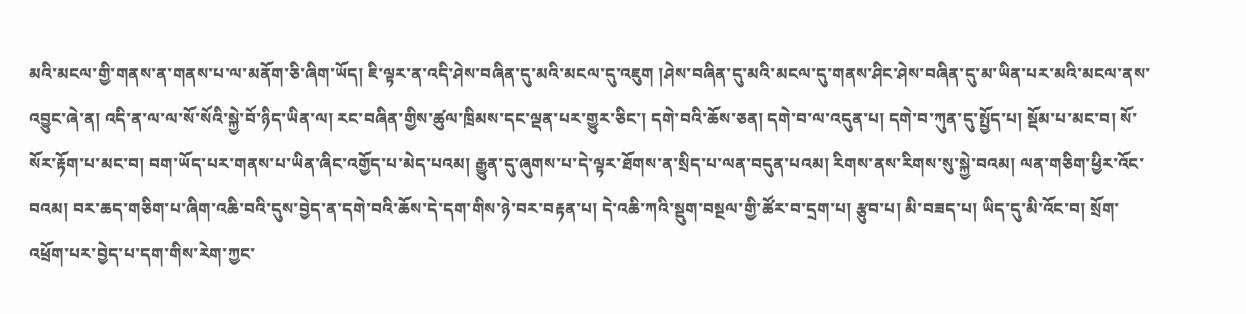མའི་མངལ་གྱི་གནས་ན་གནས་པ་ལ་མནོག་ཅི་ཞིག་ཡོད། ཇི་ལྟར་ན་འདི་ཤེས་བཞིན་དུ་མའི་མངལ་དུ་འཇུག །ཤེས་བཞིན་དུ་མའི་མངལ་དུ་གནས་ཤིང་ཤེས་བཞིན་དུ་མ་ཡིན་པར་མའི་མངལ་ནས་འབྱུང་ཞེ་ན། འདི་ན་ལ་ལ་སོ་སོའི་སྐྱེ་བོ་ཉིད་ཡིན་ལ། རང་བཞིན་གྱིས་ཚུལ་ཁྲིམས་དང་ལྡན་པར་གྱུར་ཅིང་། དགེ་བའི་ཆོས་ཅན། དགེ་བ་ལ་འདུན་པ། དགེ་བ་ཀུན་དུ་སྤྱོད་པ། སྡོམ་པ་མང་བ། སོ་སོར་རྟོག་པ་མང་བ། བག་ཡོད་པར་གནས་པ་ཡིན་ཞིང་འགྱོད་པ་མེད་པའམ། རྒྱུན་དུ་ཞུགས་པ་དེ་ལྟར་ཐོགས་ན་སྲིད་པ་ལན་བདུན་པའམ། རིགས་ནས་རིགས་སུ་སྐྱེ་བའམ། ལན་གཅིག་ཕྱིར་འོང་བའམ། བར་ཆད་གཅིག་པ་ཞིག་འཆི་བའི་དུས་བྱེད་ན་དགེ་བའི་ཆོས་དེ་དག་གིས་ཉེ་བར་བརྟན་པ། དེ་འཆི་ཀའི་སྡུག་བསྔལ་གྱི་ཚོར་བ་དྲག་པ། རྩུབ་པ། མི་བཟད་པ། ཡིད་དུ་མི་འོང་བ། སྲོག་འཕྲོག་པར་བྱེད་པ་དག་གིས་རེག་ཀྱང་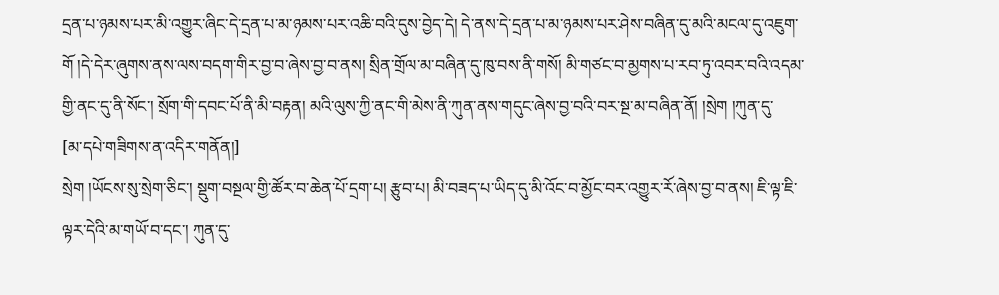དྲན་པ་ཉམས་པར་མི་འགྱུར་ཞིང་དེ་དྲན་པ་མ་ཉམས་པར་འཆི་བའི་དུས་བྱེད་དེ། དེ་ནས་དེ་དྲན་པ་མ་ཉམས་པར་ཤེས་བཞིན་དུ་མའི་མངལ་དུ་འཇུག་གོ །དེ་དེར་ཞུགས་ནས་ལས་བདག་གིར་བྱ་བ་ཞེས་བྱ་བ་ནས། སྲིན་གྲོལ་མ་བཞིན་དུ་ཁུ་བས་ནི་གསོ། མི་གཙང་བ་མྱགས་པ་རབ་ཏུ་འབར་བའི་འདམ་གྱི་ནང་དུ་ནི་སོང་། སྲོག་གི་དབང་པོ་ནི་མི་བརྟན། མའི་ལུས་ཀྱི་ནང་གི་མེས་ནི་ཀུན་ནས་གདུང་ཞེས་བྱ་བའི་བར་སྔ་མ་བཞིན་ནོ། །སྲེག །ཀུན་དུ་
[མ་དཔེ་གཟིགས་ན་འདིར་གནོན།]
སྲེག །ཡོངས་སུ་སྲེག་ཅིང་། སྡུག་བསྔལ་གྱི་ཚོར་བ་ཆེན་པོ་དྲག་པ། རྩུབ་པ། མི་བཟད་པ་ཡིད་དུ་མི་འོང་བ་མྱོང་བར་འགྱུར་རོ་ཞེས་བྱ་བ་ནས། ཇི་ལྟ་ཇི་ལྟར་དེའི་མ་གཡོ་བ་དང་། ཀུན་དུ་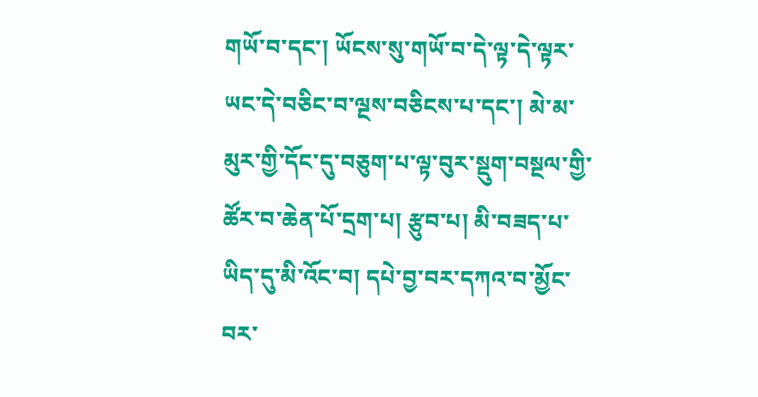གཡོ་བ་དང་། ཡོངས་སུ་གཡོ་བ་དེ་ལྟ་དེ་ལྟར་ཡང་དེ་བཅིང་བ་ལྔས་བཅིངས་པ་དང་། མེ་མ་མུར་གྱི་དོང་དུ་བཅུག་པ་ལྟ་བུར་སྡུག་བསྔལ་གྱི་ཚོར་བ་ཆེན་པོ་དྲག་པ། རྩུབ་པ། མི་བཟད་པ་ཡིད་དུ་མི་འོང་བ། དཔེ་བྱ་བར་དཀའ་བ་མྱོང་བར་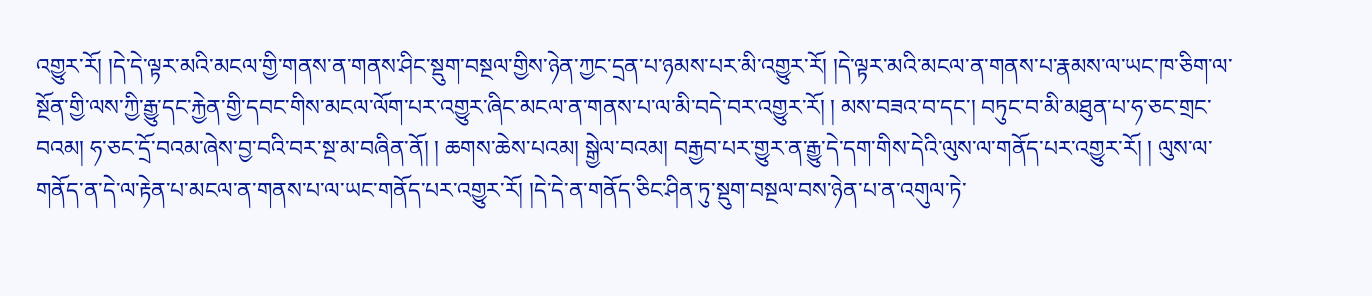འགྱུར་རོ། །དེ་དེ་ལྟར་མའི་མངལ་གྱི་གནས་ན་གནས་ཤིང་སྡུག་བསྔལ་གྱིས་ཉེན་ཀྱང་དྲན་པ་ཉམས་པར་མི་འགྱུར་རོ། །དེ་ལྟར་མའི་མངལ་ན་གནས་པ་རྣམས་ལ་ཡང་ཁ་ཅིག་ལ་སྔོན་གྱི་ལས་ཀྱི་རྒྱུ་དང་རྐྱེན་གྱི་དབང་གིས་མངལ་ལོག་པར་འགྱུར་ཞིང་མངལ་ན་གནས་པ་ལ་མི་བདེ་བར་འགྱུར་རོ། ། མས་བཟའ་བ་དང་། བཏུང་བ་མི་མཐུན་པ་ཧ་ཅང་གྲང་བའམ། ཧ་ཅང་དྲོ་བའམ་ཞེས་བྱ་བའི་བར་སྔ་མ་བཞིན་ནོ། ། ཆགས་ཆེས་པའམ། སྒྱེལ་བའམ། བརྒྱབ་པར་གྱུར་ན་རྒྱུ་དེ་དག་གིས་དེའི་ལུས་ལ་གནོད་པར་འགྱུར་རོ། ། ལུས་ལ་གནོད་ན་དེ་ལ་རྟེན་པ་མངལ་ན་གནས་པ་ལ་ཡང་གནོད་པར་འགྱུར་རོ། །དེ་དེ་ན་གནོད་ཅིང་ཤིན་ཏུ་སྡུག་བསྔལ་བས་ཉེན་པ་ན་འགུལ་ཏེ་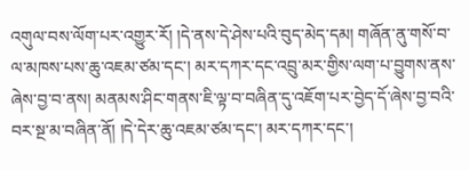འགུལ་བས་ལོག་པར་འགྱུར་རོ། །དེ་ནས་དེ་ཤེས་པའི་བུད་མེད་དམ། གཞོན་ནུ་གསོ་བ་ལ་མཁས་པས་ཆུ་འཇམ་ཙམ་དང་། མར་དཀར་དང་འབྲུ་མར་གྱིས་ལག་པ་བྱུགས་ནས་ཞེས་བྱ་བ་ནས། མནམས་ཤིང་གནས་ཇི་ལྟ་བ་བཞིན་དུ་འཇོག་པར་བྱེད་དོ་ཞེས་བྱ་བའི་བར་སྔ་མ་བཞིན་ནོ། །དེ་དེར་ཆུ་འཇམ་ཙམ་དང་། མར་དཀར་དང་།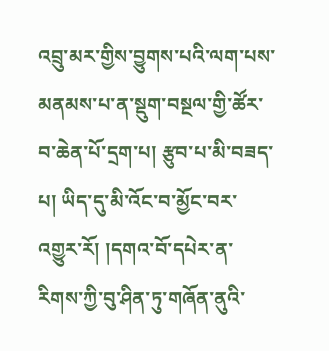འབྲུ་མར་གྱིས་བྱུགས་པའི་ལག་པས་མནམས་པ་ན་སྡུག་བསྔལ་གྱི་ཚོར་བ་ཆེན་པོ་དྲག་པ། རྩུབ་པ་མི་བཟད་པ། ཡིད་དུ་མི་འོང་བ་མྱོང་བར་འགྱུར་རོ། །དགའ་བོ་དཔེར་ན་རིགས་ཀྱི་བུ་ཤིན་ཏུ་གཞོན་ནུའི་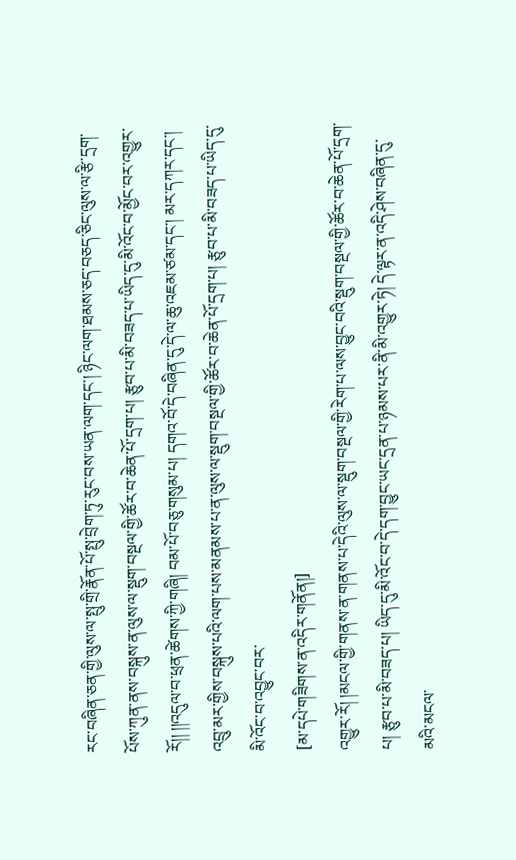རང་བཞིན་ཅན་གྱི་ལུས་ལ་སྤུ་གྲི་རྣོན་པོ་སྤུ་བྲེག་ཏུ་རུང་བས་ཡན་ལག་དང་། ཉིང་ལག་ཐམས་ཅད་བཅད་ཅིང་ལུས་ལ་རྩི་དྲག་པོས་ཀུན་ནས་བསྐུས་ན་ལུས་ལ་སྡུག་བསྔལ་གྱི་ཚོར་བ་ཆེན་པོ་དྲག་པ། རྩུབ་པ་མི་བཟད་པ་ཡིད་དུ་མི་འོང་བ་མྱོང་བར་འགྱུར་རོ།། །།འདུལ་བ་ཕྲན་ཚེགས་ཀྱི་གཞི། བམ་པོ་བཅུ་གསུམ་པ། དགའ་བོ་དེ་བཞིན་དུ་དེ་ལ་ཆུ་འཇམ་ཙམ་དང་། མར་དཀར་དང་། འབྲུ་མར་གྱིས་བསྐུས་པའི་ལག་པས་མནམས་པ་ན་ལུས་ལ་སྡུག་བསྔལ་གྱི་ཚོར་བ་ཆེན་པོ་དྲག་པ། རྩུབ་པ་མི་བཟད་པ་ཡིད་དུ་མི་འོང་བ་འབྱུང་བར་
[མ་དཔེ་གཟིགས་ན་འདིར་གནོན།]
འགྱུར་རོ། །མངལ་གྱི་གནས་ན་གནས་པ་དེའི་ལུས་ལ་སྡུག་བསྔལ་གྱི་རེག་པ་ལས་བྱུང་བའི་སྡུག་བསྔལ་གྱི་ཚོར་བ་ཆེན་པོ་དྲག་པ། རྩུབ་པ་མི་བཟད་པ། ཡིད་དུ་མི་འོང་བ་དེ་དག་བྱུང་ཡང་དྲན་པ་ཉམས་པར་ནི་མི་འགྱུར་ཏེ། དེ་ལྟར་ན་འདི་ཤེས་བཞིན་དུ་མའི་མངལ་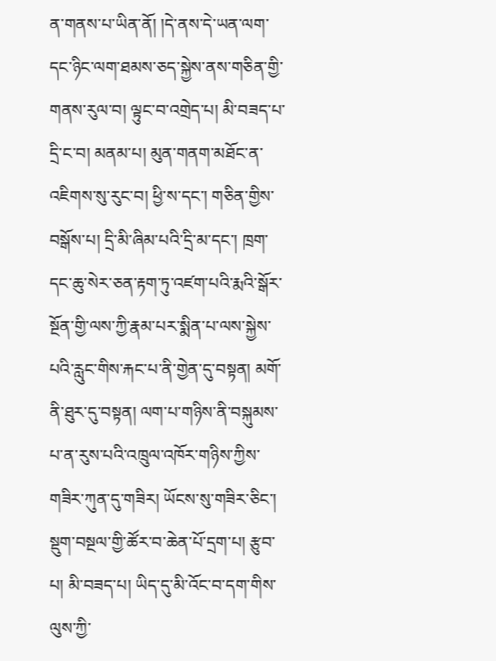ན་གནས་པ་ཡིན་ནོ། །དེ་ནས་དེ་ཡན་ལག་དང་ཉིང་ལག་ཐམས་ཅད་སྐྱེས་ནས་གཅིན་གྱི་གནས་རུལ་བ། ལྟུང་བ་འགྲེད་པ། མི་བཟད་པ་དྲི་ང་བ། མནམ་པ། མུན་གནག་མཐོང་ན་འཇིགས་སུ་རུང་བ། ཕྱི་ས་དང་། གཅིན་གྱིས་བསྒོས་པ། དྲི་མི་ཞིམ་པའི་དྲི་མ་དང་། ཁྲག་དང་ཆུ་སེར་ཅན་རྟག་ཏུ་འཛག་པའི་རྨའི་སྒོར་སྔོན་གྱི་ལས་ཀྱི་རྣམ་པར་སྨིན་པ་ལས་སྐྱེས་པའི་རླུང་གིས་རྐང་པ་ནི་གྱེན་དུ་བསྟན། མགོ་ནི་ཐུར་དུ་བསྟན། ལག་པ་གཉིས་ནི་བསྐུམས་པ་ན་རུས་པའི་འཁྲུལ་འཁོར་གཉིས་ཀྱིས་གཟིར་ཀུན་དུ་གཟིར། ཡོངས་སུ་གཟིར་ཅིང་། སྡུག་བསྔལ་གྱི་ཚོར་བ་ཆེན་པོ་དྲག་པ། རྩུབ་པ། མི་བཟད་པ། ཡིད་དུ་མི་འོང་བ་དག་གིས་ལུས་ཀྱི་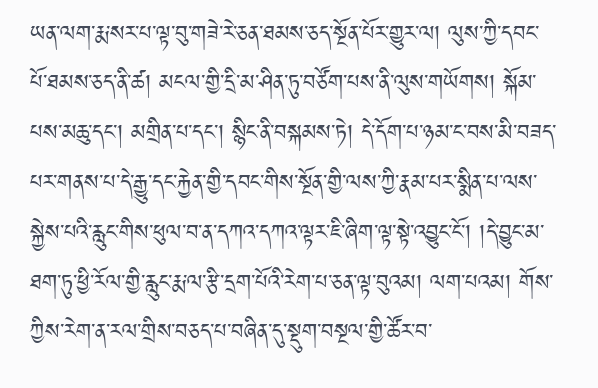ཡན་ལག་རྨ་སར་པ་ལྟ་བུ་གཟེ་རེ་ཅན་ཐམས་ཅད་སྔོན་པོར་གྱུར་ལ། ལུས་ཀྱི་དབང་པོ་ཐམས་ཅད་ནི་ཚ། མངལ་གྱི་དྲི་མ་ཤིན་ཏུ་བཙོག་པས་ནི་ལུས་གཡོགས། སྐོམ་པས་མཆུ་དང་། མགྲིན་པ་དང་། སྙིང་ནི་བསྐམས་ཏེ། དེ་དོག་པ་ཉམ་ང་བས་མི་བཟད་པར་གནས་པ་དེ་རྒྱུ་དང་རྐྱེན་གྱི་དབང་གིས་སྔོན་གྱི་ལས་ཀྱི་རྣམ་པར་སྨིན་པ་ལས་སྐྱེས་པའི་རླུང་གིས་ཕུལ་བ་ན་དཀའ་དཀའ་ལྟར་ཇི་ཞིག་ལྟ་སྟེ་འབྱུང་ངོ་། །དེ་བྱུང་མ་ཐག་ཏུ་ཕྱི་རོལ་གྱི་རླུང་རྨ་ལ་རྩི་དྲག་པོའི་རེག་པ་ཅན་ལྟ་བུའམ། ལག་པའམ། གོས་ཀྱིས་རེག་ན་རལ་གྲིས་བཅད་པ་བཞིན་དུ་སྡུག་བསྔལ་གྱི་ཚོར་བ་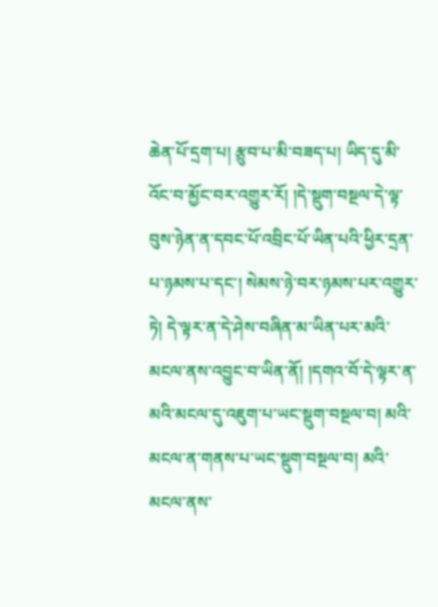ཆེན་པོ་དྲག་པ། རྩུབ་པ་མི་བཟད་པ། ཡིད་དུ་མི་འོང་བ་མྱོང་བར་འགྱུར་རོ། །དེ་སྡུག་བསྔལ་དེ་ལྟ་བུས་ཉེན་ན་དབང་པོ་འབྲིང་པོ་ཡིན་པའི་ཕྱིར་དྲན་པ་ཉམས་པ་དང་། སེམས་ཉེ་བར་ཉམས་པར་འགྱུར་ཏེ། དེ་ལྟར་ན་དེ་ཤེས་བཞིན་མ་ཡིན་པར་མའི་མངལ་ནས་འབྱུང་བ་ཡིན་ནོ། །དགའ་བོ་དེ་ལྟར་ན་མའི་མངལ་དུ་འཇུག་པ་ཡང་སྡུག་བསྔལ་བ། མའི་མངལ་ན་གནས་པ་ཡང་སྡུག་བསྔལ་བ། མའི་མངལ་ནས་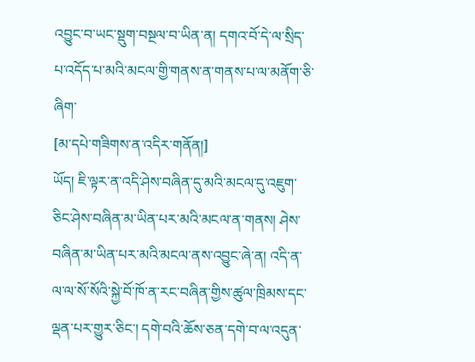འབྱུང་བ་ཡང་སྡུག་བསྔལ་བ་ཡིན་ན། དགའ་བོ་དེ་ལ་སྲིད་པ་འདོད་པ་མའི་མངལ་གྱི་གནས་ན་གནས་པ་ལ་མནོག་ཅི་ཞིག་
[མ་དཔེ་གཟིགས་ན་འདིར་གནོན།]
ཡོད། ཇི་ལྟར་ན་འདི་ཤེས་བཞིན་དུ་མའི་མངལ་དུ་འཇུག་ཅིང་ཤེས་བཞིན་མ་ཡིན་པར་མའི་མངལ་ན་གནས། ཤེས་བཞིན་མ་ཡིན་པར་མའི་མངལ་ནས་འབྱུང་ཞེ་ན། འདི་ན་ལ་ལ་སོ་སོའི་སྐྱེ་བོ་ཁོ་ན་རང་བཞིན་གྱིས་ཚུལ་ཁྲིམས་དང་ལྡན་པར་གྱུར་ཅིང་། དགེ་བའི་ཆོས་ཅན་དགེ་བ་ལ་འདུན་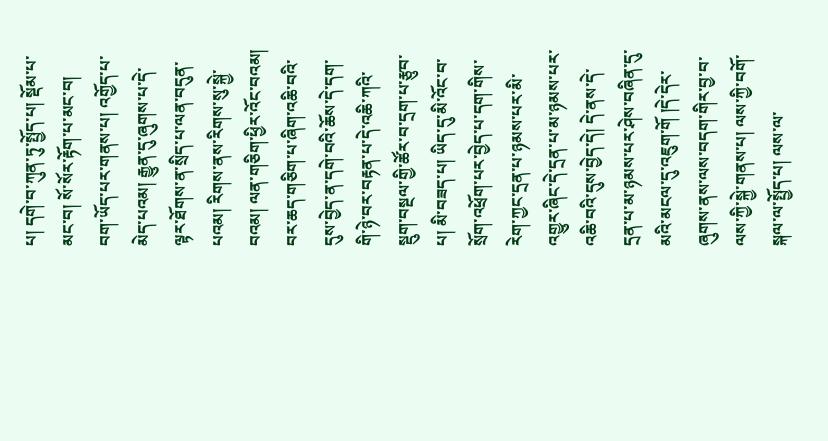པ། དགེ་བ་ཀུན་ཏུ་སྤྱོད་པ། སྡོམ་པ་མང་བ། སོ་སོར་རྟོག་པ་མང་བ། བག་ཡོད་པར་གནས་པ། འགྱོད་པ་མེད་པའམ། རྒྱུན་དུ་ཞུགས་པ་དེ་ལྟར་ཐོགས་ན་སྲིད་པ་ལན་བདུན་པའམ། རིགས་ནས་རིགས་སུ་སྐྱེ་བའམ། ལན་གཅིག་ཕྱིར་འོང་བའམ། བར་ཆད་གཅིག་པ་ཞིག་འཆི་བའི་དུས་བྱེད་ན་དགེ་བའི་ཆོས་དེ་དག་གི་ཉེ་བར་བརྟན་པ་དེ་འཆི་ཀའི་སྡུག་བསྔལ་གྱི་ཚོར་བ་དྲག་པ་རྩུབ་པ། མི་བཟད་པ། ཡིད་དུ་མི་འོང་བ་སྲོག་འཕྲོག་པར་བྱེད་པ་དག་གིས་རེག་ཀྱང་དྲན་པ་ཉམས་པར་མི་འགྱུར་ཞིང་དེ་དྲན་པ་མ་ཉམས་པར་འཆི་བའི་དུས་བྱེད་དེ། དེ་ནས་དེ་དྲན་པ་མ་ཉམས་པར་ཤེས་བཞིན་དུ་མའི་མངལ་དུ་འཇུག་གོ །དེ་དེར་ཞུགས་ནས་ལས་བདག་གིར་བྱ་བ་ལས་ཀྱི་སྐྱེ་གནས་པ། ལས་ཀྱི་བགོ་སྐལ་ལ་སྤྱོད་པ། ལས་ལ་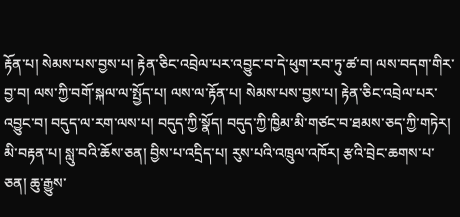རྟོན་པ། སེམས་པས་བྱས་པ། རྟེན་ཅིང་འབྲེལ་པར་འབྱུང་བ་དེ་ཕུག་རབ་ཏུ་ཚ་བ། ལས་བདག་གིར་བྱ་བ། ལས་ཀྱི་བགོ་སྐལ་ལ་སྤྱོད་པ། ལས་ལ་རྟོན་པ། སེམས་པས་བྱས་པ། རྟེན་ཅིང་འབྲེལ་པར་འབྱུང་བ། བདུད་ལ་རག་ལས་པ། བདུད་ཀྱི་སྣོད། བདུད་ཀྱི་ཁྱིམ་མི་གཙང་བ་ཐམས་ཅད་ཀྱི་གཏེར། མི་བརྟན་པ། སླུ་བའི་ཆོས་ཅན། བྱིས་པ་འདྲིད་པ། རུས་པའི་འཁྲུལ་འཁོར། རྩའི་བྲེང་ཆགས་པ་ཅན། ཆུ་རྒྱུས་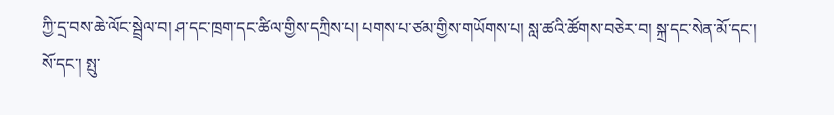ཀྱི་དྲ་བས་ཆེ་ལོང་སྦྲེལ་བ། ཤ་དང་ཁྲག་དང་ཚིལ་གྱིས་དཀྲིས་པ། པགས་པ་ཙམ་གྱིས་གཡོགས་པ། སླ་ཚའི་ཚོགས་བཅེར་བ། སྐྲ་དང་སེན་མོ་དང་། སོ་དང་། སྤུ་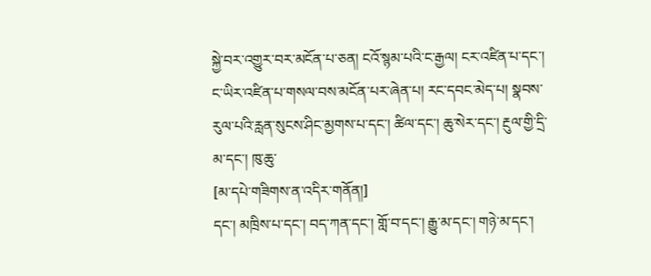སྐྱེ་བར་འགྱུར་བར་མངོན་པ་ཅན། ངའོ་སྙམ་པའི་ང་རྒྱལ། ངར་འཛིན་པ་དང་། ང་ཡིར་འཛིན་པ་གསལ་བས་མངོན་པར་ཞེན་པ། རང་དབང་མེད་པ། སྣབས་རུལ་པའི་རླན་སུངས་ཤིང་མྱགས་པ་དང་། ཚིལ་དང་། ཆུ་སེར་དང་། རྔུལ་གྱི་དྲི་མ་དང་། ཁུ་ཆུ་
[མ་དཔེ་གཟིགས་ན་འདིར་གནོན།]
དང་། མཁྲིས་པ་དང་། བད་ཀན་དང་། གློ་བ་དང་། རྒྱུ་མ་དང་། གཉེ་མ་དང་།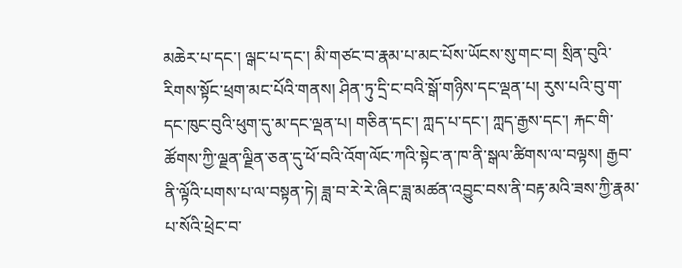མཆེར་པ་དང་། ལྒང་པ་དང་། མི་གཙང་བ་རྣམ་པ་མང་པོས་ཡོངས་སུ་གང་བ། སྲིན་བུའི་རིགས་སྟོང་ཕྲག་མང་པོའི་གནས། ཤིན་ཏུ་དྲི་ང་བའི་སྒོ་གཉིས་དང་ལྡན་པ། རུས་པའི་བུ་ག་དང་ཁུང་བུའི་ཕུག་དུ་མ་དང་ལྡན་པ། གཅིན་དང་། ཀླད་པ་དང་། ཀླད་རྒྱས་དང་། རྐང་གི་ཚོགས་ཀྱི་ལྗན་ལྗིན་ཅན་དུ་ཕོ་བའི་འོག་ལོང་ཀའི་སྟེང་ན་ཁ་ནི་སྒལ་ཚིགས་ལ་བལྟས། རྒྱབ་ནི་ལྟོའི་པགས་པ་ལ་བསྟན་ཏེ། ཟླ་བ་རེ་རེ་ཞིང་ཟླ་མཚན་འབྱུང་བས་ནི་བརྟ་མའི་ཟས་ཀྱི་རྣམ་པ་སོའི་ཕྲེང་བ་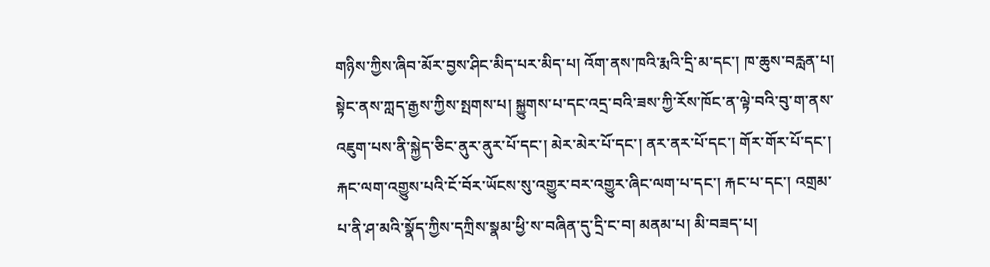གཉིས་ཀྱིས་ཞིབ་མོར་བྱས་ཤིང་མིད་པར་མིད་པ། འོག་ནས་ཁའི་རྨའི་དྲི་མ་དང་། ཁ་ཆུས་བརླན་པ། སྟེང་ནས་ཀླད་རྒྱས་ཀྱིས་སྤགས་པ། སྐྱུགས་པ་དང་འདྲ་བའི་ཟས་ཀྱི་རོས་ཁོང་ན་ལྟེ་བའི་བུ་ག་ནས་འཇུག་པས་ནི་སྐྱེད་ཅིང་ནུར་ནུར་པོ་དང་། མེར་མེར་པོ་དང་། ནར་ནར་པོ་དང་། གོར་གོར་པོ་དང་། རྐང་ལག་འགྱུས་པའི་ངོ་བོར་ཡོངས་སུ་འགྱུར་བར་འགྱུར་ཞིང་ལག་པ་དང་། རྐང་པ་དང་། འགྲམ་པ་ནི་ཤ་མའི་སྣོད་ཀྱིས་དཀྲིས་སྣམ་ཕྱི་ས་བཞིན་དུ་དྲི་ང་བ། མནམ་པ། མི་བཟད་པ།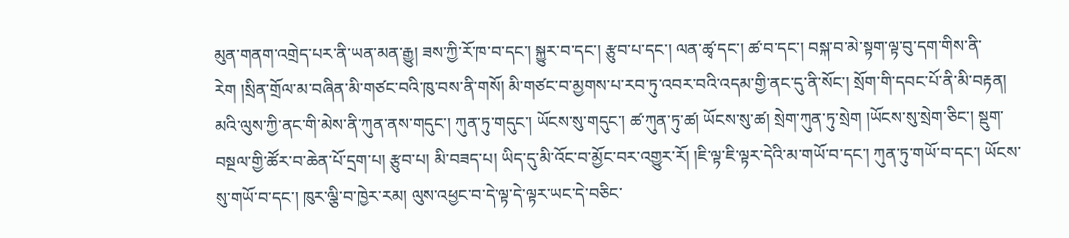མུན་གནག་འགྲེད་པར་ནི་ཡན་མན་རྒྱུ། ཟས་ཀྱི་རོ་ཁ་བ་དང་། སྐྱུར་བ་དང་། རྩུབ་པ་དང་། ལན་ཚྭ་དང་། ཚ་བ་དང་། བསྐ་བ་མེ་སྟག་ལྟ་བུ་དག་གིས་ནི་རེག །སྲིན་གྲོལ་མ་བཞིན་མི་གཙང་བའི་ཁུ་བས་ནི་གསོ། མི་གཙང་བ་མྱགས་པ་རབ་ཏུ་འབར་བའི་འདམ་གྱི་ནང་དུ་ནི་སོང་། སྲོག་གི་དབང་པོ་ནི་མི་བརྟན། མའི་ལུས་ཀྱི་ནང་གི་མེས་ནི་ཀུན་ནས་གདུང་། ཀུན་ཏུ་གདུང་། ཡོངས་སུ་གདུང་། ཚ་ཀུན་ཏུ་ཚ། ཡོངས་སུ་ཚ། སྲེག་ཀུན་ཏུ་སྲེག །ཡོངས་སུ་སྲེག་ཅིང་། སྡུག་བསྔལ་གྱི་ཚོར་བ་ཆེན་པོ་དྲག་པ། རྩུབ་པ། མི་བཟད་པ། ཡིད་དུ་མི་འོང་བ་མྱོང་བར་འགྱུར་རོ། །ཇི་ལྟ་ཇི་ལྟར་དེའི་མ་གཡོ་བ་དང་། ཀུན་ཏུ་གཡོ་བ་དང་། ཡོངས་སུ་གཡོ་བ་དང་། ཁུར་ལྕི་བ་ཁྱེར་རམ། ལུས་འཕྱང་བ་དེ་ལྟ་དེ་ལྟར་ཡང་དེ་བཅིང་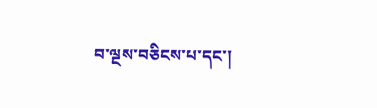བ་ལྔས་བཅིངས་པ་དང་།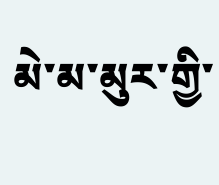མེ་མ་མུར་གྱི་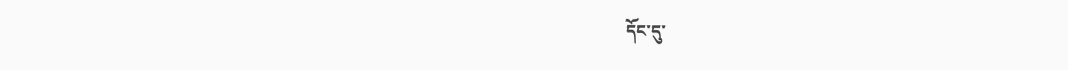དོང་དུ་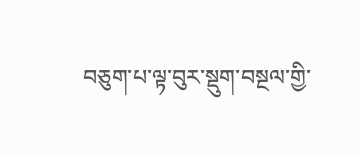བཅུག་པ་ལྟ་བུར་སྡུག་བསྔལ་གྱི་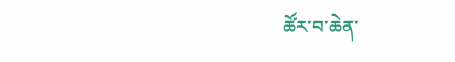ཚོར་བ་ཆེན་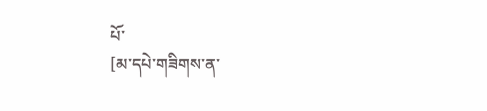པོ་
[མ་དཔེ་གཟིགས་ན་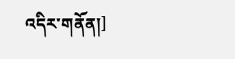འདིར་གནོན།]